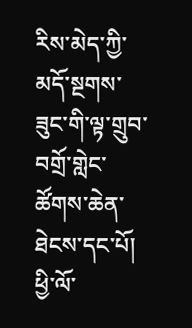རིས་མེད་ཀྱི་མདོ་སྔགས་ཟུང་གི་ལྟ་གྲུབ་བགྲོ་གླེང་ཚོགས་ཆེན་ཐེངས་དང་པོ།
ཕྱི་ལོ་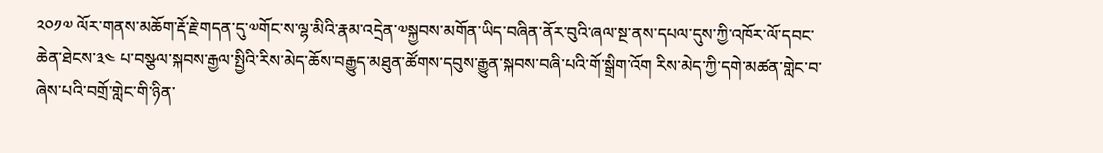༢༠༡༧ ལོར་གནས་མཆོག་རྡོ་རྗེ་གདན་དུ་༧གོང་ས་ལྷ་མིའི་རྣམ་འདྲེན་༧སྐྱབས་མགོན་ཡིད་བཞིན་ནོར་བུའི་ཞལ་སྔ་ནས་དཔལ་དུས་ཀྱི་འཁོར་ལོ་དབང་ཆེན་ཐེངས་༣༤ པ་བསྩལ་སྐབས་རྒྱལ་སྤྱིའི་རིས་མེད་ཆོས་བརྒྱུད་མཐུན་ཚོགས་དབུས་རྒྱུན་སྐབས་བཞི་པའི་གོ་སྒྲིག་འོག རིས་མེད་ཀྱི་དགེ་མཚན་གླེང་བ་ཞེས་པའི་བགྲོ་གླེང་གི་ཉིན་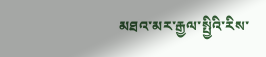མཐའ་མར་རྒྱལ་སྤྱིའི་རིས་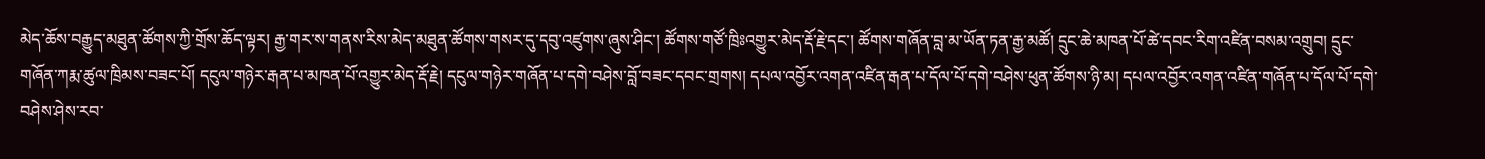མེད་ཆོས་བརྒྱུད་མཐུན་ཚོགས་ཀྱི་གྲོས་ཆོད་ལྟར། རྒྱ་གར་ས་གནས་རིས་མེད་མཐུན་ཚོགས་གསར་དུ་དབུ་འཛུགས་ཞུས་ཤིང་། ཚོགས་གཙོ་ཁྲིཿའགྱུར་མེད་རྡོ་རྗེ་དང་། ཚོགས་གཞོན་བླ་མ་ཡོན་ཏན་རྒྱ་མཚོ། དྲུང་ཆེ་མཁན་པོ་ཚེ་དབང་རིག་འཛིན་བསམ་འགྲུབ། དྲུང་གཞོན་ཀརྨ་ཚུལ་ཁྲིམས་བཟང་པོ། དངུལ་གཉེར་རྒན་པ་མཁན་པོ་འགྱུར་མེད་རྡོ་རྗེ། དངུལ་གཉེར་གཞོན་པ་དགེ་བཤེས་བློ་བཟང་དབང་གྲགས། དཔལ་འབྱོར་འགན་འཛིན་རྒན་པ་དོལ་པོ་དགེ་བཤེས་ཕུན་ཚོགས་ཉི་མ། དཔལ་འབྱོར་འགན་འཛིན་གཞོན་པ་དོལ་པོ་དགེ་བཤེས་ཤེས་རབ་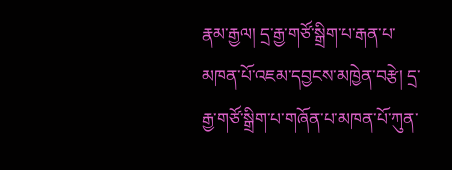རྣམ་རྒྱལ། དྲ་རྒྱ་གཙོ་སྒྲིག་པ་རྒན་པ་མཁན་པོ་འཇམ་དབྱངས་མཁྱེན་བརྩེ། དྲ་རྒྱ་གཙོ་སྒྲིག་པ་གཞོན་པ་མཁན་པོ་ཀུན་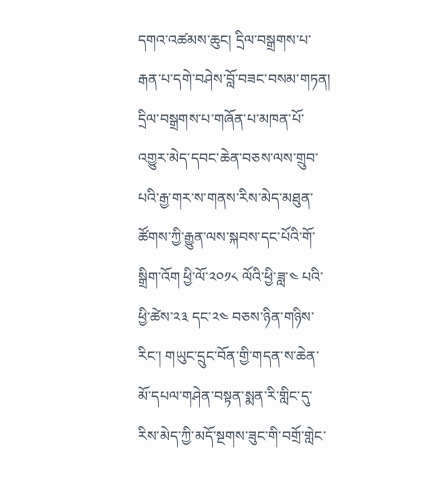དགའ་འཚམས་ཆུང། དྲིལ་བསྒྲགས་པ་རྒན་པ་དགེ་བཤེས་བློ་བཟང་བསམ་གཏན། དྲིལ་བསྒྲགས་པ་གཞོན་པ་མཁན་པོ་འགྱུར་མེད་དབང་ཆེན་བཅས་ལས་གྲུབ་པའི་རྒྱ་གར་ས་གནས་རིས་མེད་མཐུན་ཚོགས་ཀྱི་རྒྱུན་ལས་སྐབས་དང་པོའི་གོ་སྒྲིག་འོག ཕྱི་ལོ་༢༠༡༨ ལོའི་ཕྱི་ཟླ་༤ པའི་ཕྱི་ཚེས་༢༣ དང་༢༤ བཅས་ཉིན་གཉིས་རིང་། གཡུང་དྲུང་བོན་གྱི་གདན་ས་ཆེན་མོ་དཔལ་གཤེན་བསྟན་སྨན་རི་གླིང་དུ་རིས་མེད་ཀྱི་མདོ་སྔགས་ཟུང་གི་བགྲོ་གླེང་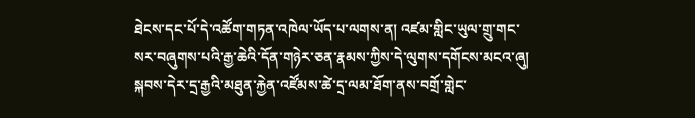ཐེངས་དང་པོ་དེ་འཚོག་གཏན་འཁེལ་ཡོད་པ་ལགས་ན། འཛམ་གླིང་ཡུལ་གྲུ་གང་སར་བཞུགས་པའི་རྒྱ་ཆེའི་དོན་གཉེར་ཅན་རྣམས་ཀྱིས་དེ་ལུགས་དགོངས་མངའ་ཞུ། སྐབས་དེར་དྲ་རྒྱའི་མཐུན་རྐྱེན་འཛོམས་ཚེ་དྲ་ལམ་ཐོག་ནས་བགྲོ་གླེང་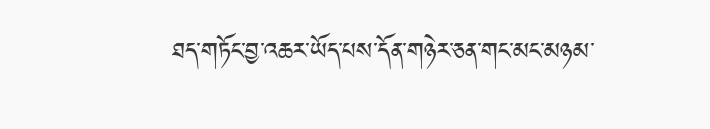ཐད་གཏོང་བྱ་འཆར་ཡོད་པས་དོན་གཉེར་ཅན་གང་མང་མཉམ་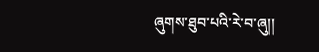ཞུགས་ཐུབ་པའི་རེ་བ་ཞུ།།